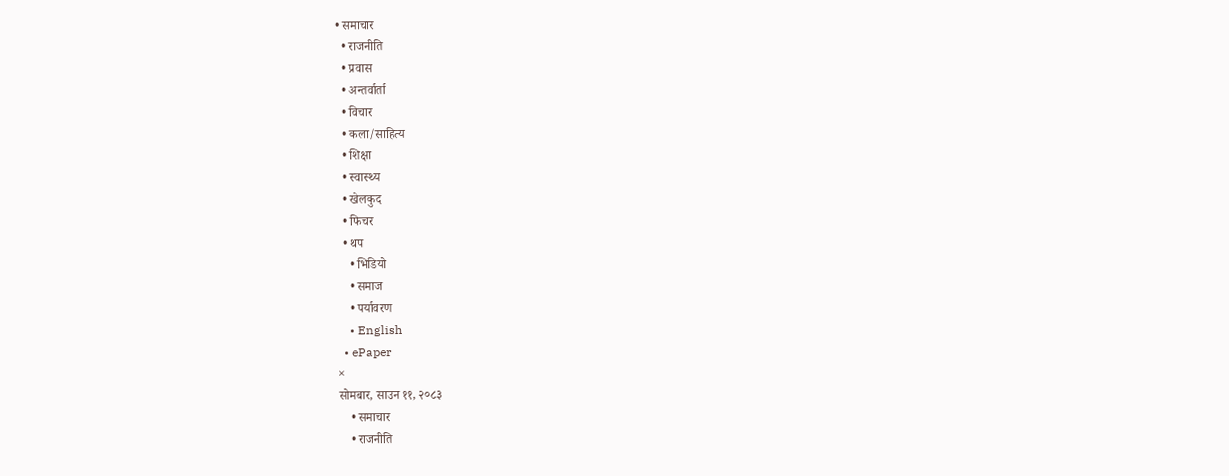• समाचार
  • राजनीति
  • प्रवास
  • अन्तर्वार्ता
  • विचार
  • कला/साहित्य
  • शिक्षा
  • स्वास्थ्य
  • खेलकुद
  • फिचर
  • थप
    • भिडियो
    • समाज
    • पर्यावरण
    • English
  • ePaper
×
सोमबार, साउन ११, २०८३
    • समाचार
    • राजनीति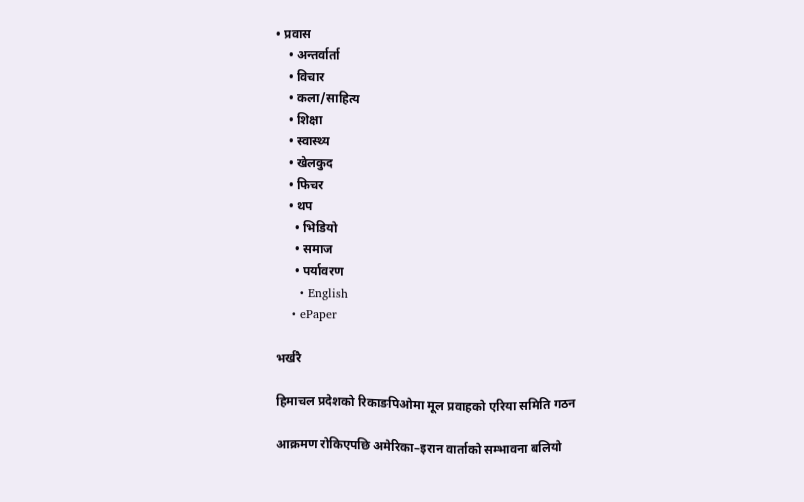• प्रवास
    • अन्तर्वार्ता
    • विचार
    • कला/साहित्य
    • शिक्षा
    • स्वास्थ्य
    • खेलकुद
    • फिचर
    • थप
      • भिडियो
      • समाज
      • पर्यावरण
      • English
    • ePaper

भर्खरै

हिमाचल प्रदेशको रिकाङपिओमा मूल प्रवाहको एरिया समिति गठन

आक्रमण रोकिएपछि अमेरिका–इरान वार्ताको सम्भावना बलियो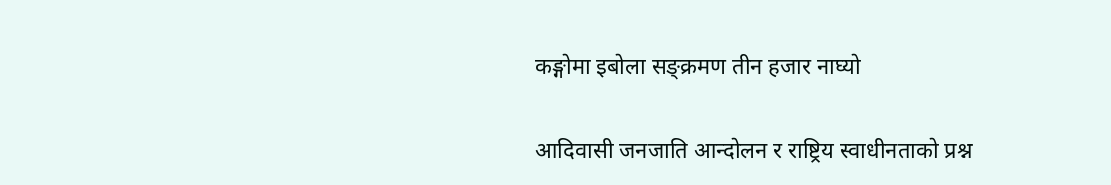कङ्गोमा इबोला सङ्क्रमण तीन हजार नाघ्यो

आदिवासी जनजाति आन्दोलन र राष्ट्रिय स्वाधीनताको प्रश्न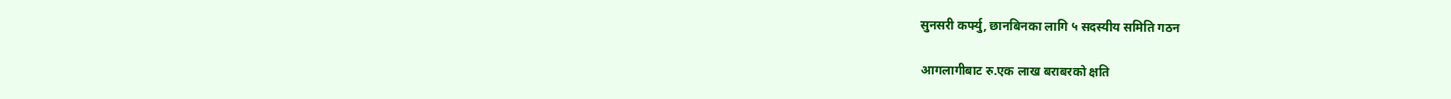सुनसरी कर्फ्यु, छानबिनका लागि ५ सदस्यीय समिति गठन

आगलागीबाट रु.एक लाख बराबरको क्षति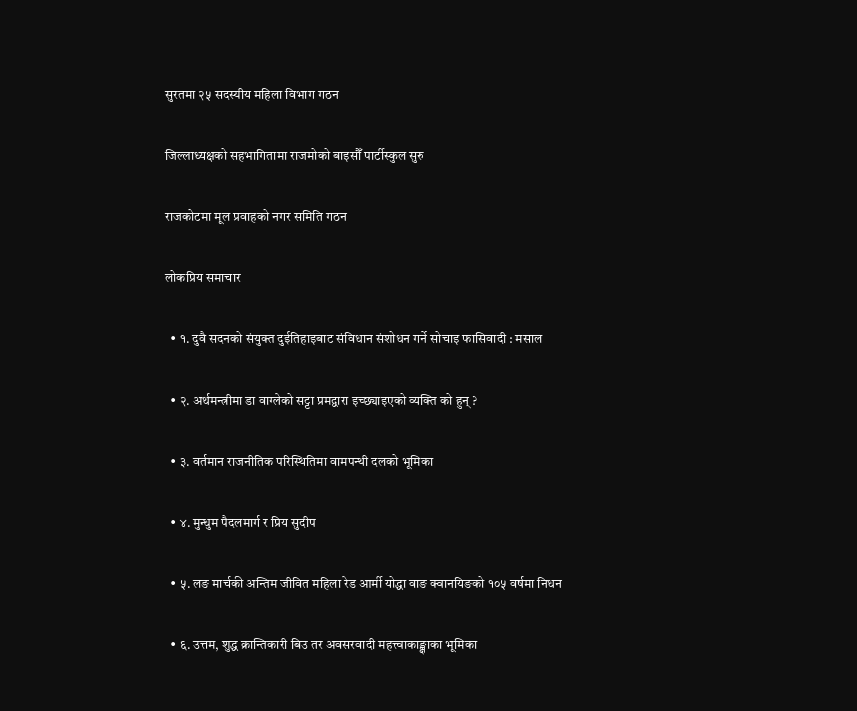सुरतमा २५ सदस्यीय महिला विभाग गठन

जिल्लाध्यक्षको सहभागितामा राजमोको बाइसौँ पार्टीस्कुल सुरु

राजकोटमा मूल प्रवाहको नगर समिति गठन

लोकप्रिय समाचार

  • १. दुवै सदनको संयुक्त दुईतिहाइबाट संविधान संशोधन गर्ने सोचाइ फासिवादी : मसाल

  • २. अर्थमन्त्रीमा डा वाग्लेको सट्टा प्रमद्वारा इच्छ्याइएको व्यक्ति को हुन् ?

  • ३. वर्तमान राजनीतिक परिस्थितिमा वामपन्थी दलको भूमिका

  • ४. मुन्धुम पैदलमार्ग र प्रिय सुदीप

  • ५. लङ मार्चकी अन्तिम जीवित महिला रेड आर्मी योद्धा वाङ क्वानयिङको १०५ वर्षमा निधन

  • ६. उत्तम, शुद्ध क्रान्तिकारी बिउ तर अवसरवादी महत्त्वाकाङ्क्षाका भूमिका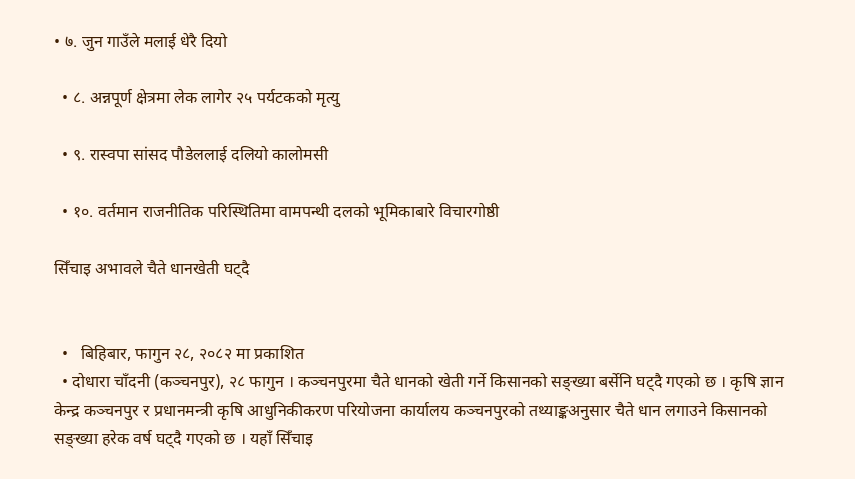• ७. जुन गाउँले मलाई धेरै दियो

  • ८. अन्नपूर्ण क्षेत्रमा लेक लागेर २५ पर्यटकको मृत्यु

  • ९. रास्वपा सांसद पौडेललाई दलियो कालोमसी

  • १०. वर्तमान राजनीतिक परिस्थितिमा वामपन्थी दलको भूमिकाबारे विचारगोष्ठी

सिँचाइ अभावले चैते धानखेती घट्दै


  •   बिहिबार, फागुन २८, २०८२ मा प्रकाशित
  • दोधारा चाँदनी (कञ्चनपुर), २८ फागुन । कञ्चनपुरमा चैते धानको खेती गर्ने किसानको सङ्ख्या बर्सेनि घट्दै गएको छ । कृषि ज्ञान केन्द्र कञ्चनपुर र प्रधानमन्त्री कृषि आधुनिकीकरण परियोजना कार्यालय कञ्चनपुरको तथ्याङ्कअनुसार चैते धान लगाउने किसानको सङ्ख्या हरेक वर्ष घट्दै गएको छ । यहाँ सिँचाइ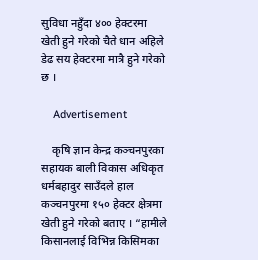सुविधा नहुँदा ४०० हेक्टरमा खेती हुने गरेको चैते धान अहिले डेढ सय हेक्टरमा मात्रै हुने गरेको छ ।

    Advertisement

    कृषि ज्ञान केन्द्र कञ्चनपुरका सहायक बाली विकास अधिकृत धर्मबहादुर साउँदले हाल कञ्चनपुरमा १५० हेक्टर क्षेत्रमा खेती हुने गरेको बताए । “हामीले किसानलाई विभिन्न किसिमका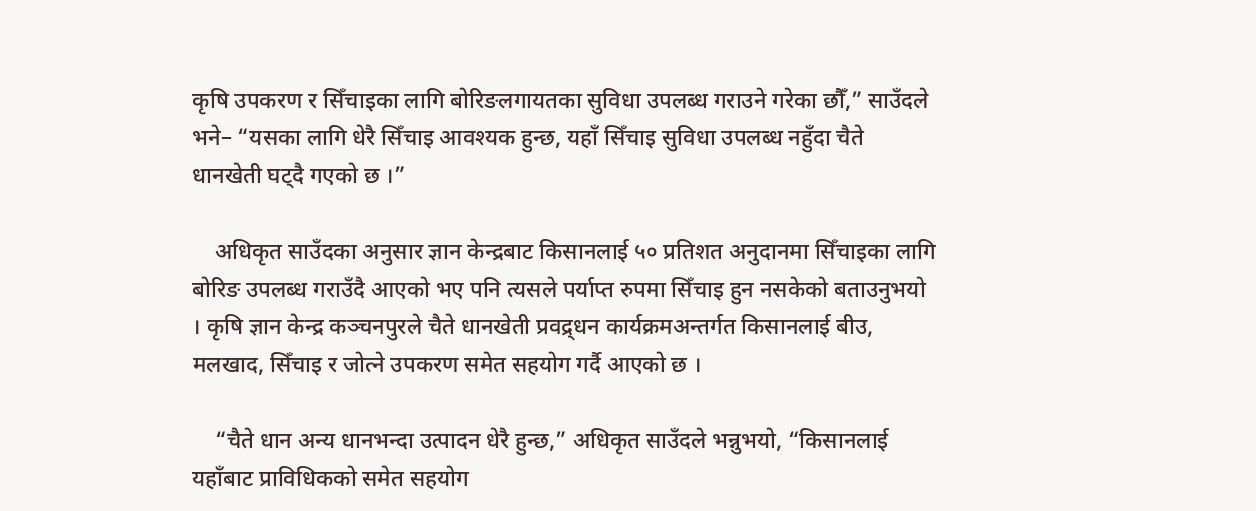कृषि उपकरण र सिँचाइका लागि बोरिङलगायतका सुविधा उपलब्ध गराउने गरेका छौँ,” साउँदले भने– “यसका लागि धेरै सिँचाइ आवश्यक हुन्छ, यहाँ सिँचाइ सुविधा उपलब्ध नहुँदा चैते धानखेती घट्दै गएको छ ।”

    अधिकृत साउँदका अनुसार ज्ञान केन्द्रबाट किसानलाई ५० प्रतिशत अनुदानमा सिँचाइका लागि बोरिङ उपलब्ध गराउँदै आएको भए पनि त्यसले पर्याप्त रुपमा सिँचाइ हुन नसकेको बताउनुभयो । कृषि ज्ञान केन्द्र कञ्चनपुरले चैते धानखेती प्रवद्र्धन कार्यक्रमअन्तर्गत किसानलाई बीउ, मलखाद, सिँचाइ र जोत्ने उपकरण समेत सहयोग गर्दै आएको छ ।

    “चैते धान अन्य धानभन्दा उत्पादन धेरै हुन्छ,” अधिकृत साउँदले भन्नुभयो, “किसानलाई यहाँबाट प्राविधिकको समेत सहयोग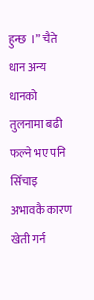हुन्छ  ।” चैते धान अन्य धानको तुलनामा बढी फल्ने भए पनि सिँचाइ अभावकै कारण खेती गर्न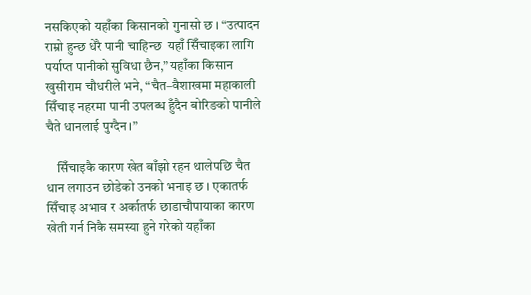नसकिएको यहाँका किसानको गुनासो छ । “उत्पादन राम्रो हुन्छ धेरै पानी चाहिन्छ  यहाँ सिँचाइका लागि पर्याप्त पानीको सुविधा छैन,” यहाँका किसान खुसीराम चौधरीले भने, “चैत–वैशाखमा महाकाली सिँचाइ नहरमा पानी उपलब्ध हुँदैन बोरिङको पानीले चैते धानलाई पुग्दैन ।”

    सिँचाइकै कारण खेत बाँझो रहन थालेपछि चैत धान लगाउन छोडेको उनको भनाइ छ । एकातर्फ सिँचाइ अभाव र अर्कातर्फ छाडाचौपायाका कारण खेती गर्न निकै समस्या हुने गरेको यहाँका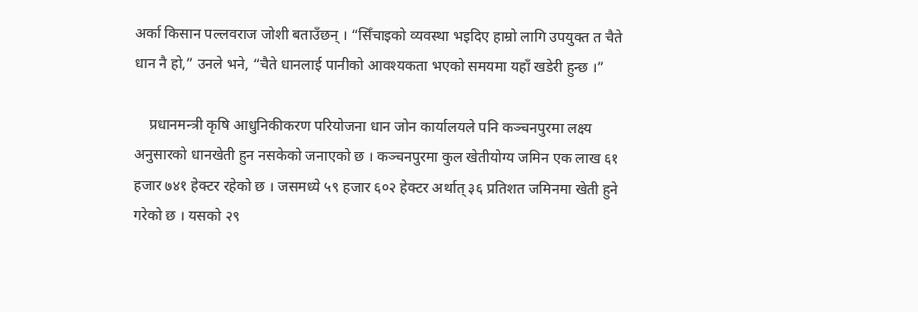अर्का किसान पल्लवराज जोशी बताउँछन् । “सिँचाइको व्यवस्था भइदिए हाम्रो लागि उपयुक्त त चैते धान नै हो,” उनले भने, “चैते धानलाई पानीको आवश्यकता भएको समयमा यहाँ खडेरी हुन्छ ।”

    प्रधानमन्त्री कृषि आधुनिकीकरण परियोजना धान जोन कार्यालयले पनि कञ्चनपुरमा लक्ष्य अनुसारको धानखेती हुन नसकेको जनाएको छ । कञ्चनपुरमा कुल खेतीयोग्य जमिन एक लाख ६१ हजार ७४१ हेक्टर रहेको छ । जसमध्ये ५९ हजार ६०२ हेक्टर अर्थात् ३६ प्रतिशत जमिनमा खेती हुने गरेको छ । यसको २९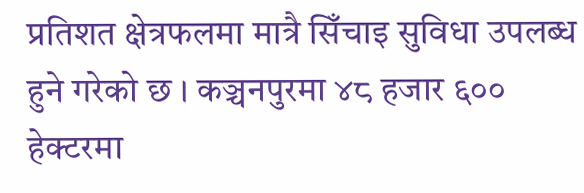प्रतिशत क्षेत्रफलमा मात्रै सिँचाइ सुविधा उपलब्ध हुने गरेको छ । कञ्चनपुरमा ४८ हजार ६०० हेक्टरमा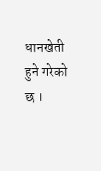धानखेती हुने गरेको छ ।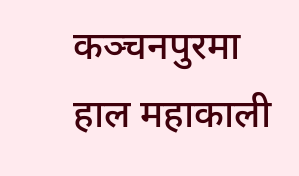कञ्चनपुरमा हाल महाकाली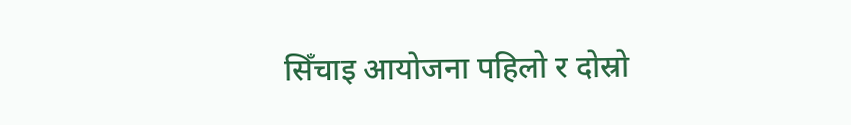सिँचाइ आयोजना पहिलो र दोस्रो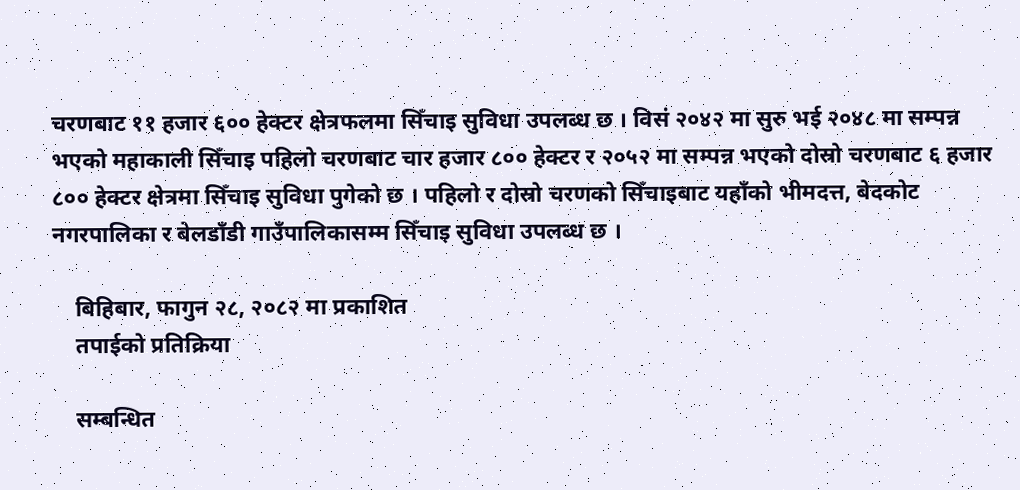चरणबाट ११ हजार ६०० हेक्टर क्षेत्रफलमा सिँचाइ सुविधा उपलब्ध छ । विसं २०४२ मा सुरु भई २०४८ मा सम्पन्न भएको महाकाली सिँचाइ पहिलो चरणबाट चार हजार ८०० हेक्टर र २०५२ मा सम्पन्न भएको दोस्रो चरणबाट ६ हजार ८०० हेक्टर क्षेत्रमा सिँचाइ सुविधा पुगेको छ । पहिलो र दोस्रो चरणको सिँचाइबाट यहाँको भीमदत्त, बेदकोट नगरपालिका र बेलडाँडी गाउँपालिकासम्म सिँचाइ सुविधा उपलब्ध छ ।

    बिहिबार, फागुन २८, २०८२ मा प्रकाशित
    तपाईको प्रतिक्रिया

    सम्बन्धित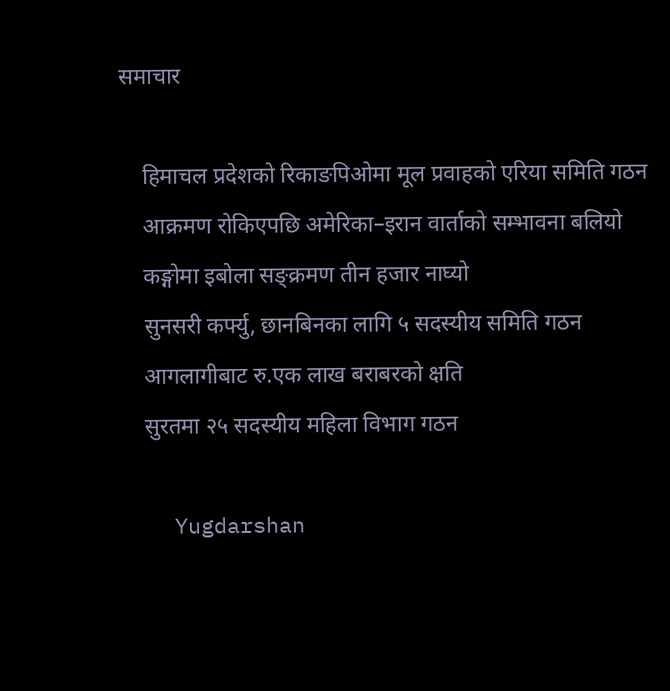समाचार

    हिमाचल प्रदेशको रिकाङपिओमा मूल प्रवाहको एरिया समिति गठन
    आक्रमण रोकिएपछि अमेरिका–इरान वार्ताको सम्भावना बलियो
    कङ्गोमा इबोला सङ्क्रमण तीन हजार नाघ्यो
    सुनसरी कर्फ्यु, छानबिनका लागि ५ सदस्यीय समिति गठन
    आगलागीबाट रु.एक लाख बराबरको क्षति
    सुरतमा २५ सदस्यीय महिला विभाग गठन

    Yugdarshan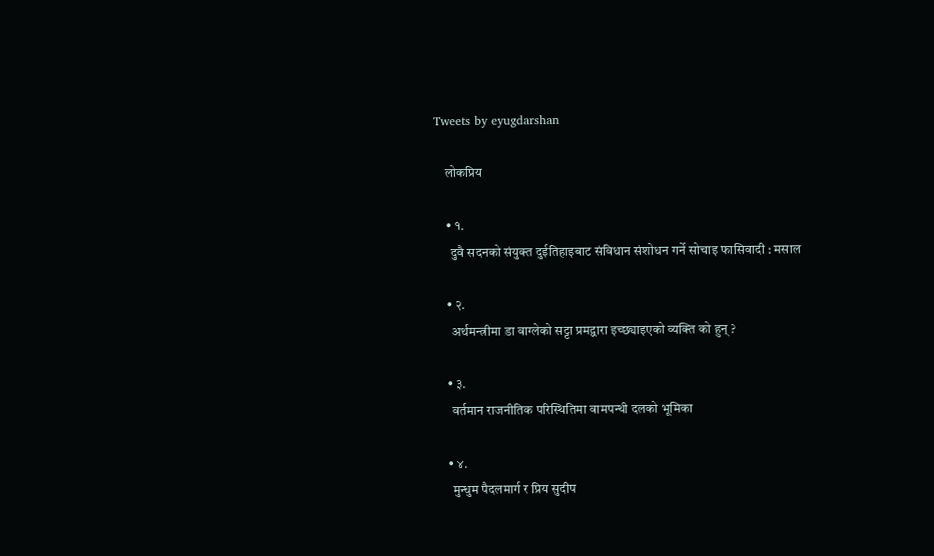Tweets by eyugdarshan

    लोकप्रिय

    • १.
      दुवै सदनको संयुक्त दुईतिहाइबाट संविधान संशोधन गर्ने सोचाइ फासिवादी : मसाल

    • २.
      अर्थमन्त्रीमा डा वाग्लेको सट्टा प्रमद्वारा इच्छ्याइएको व्यक्ति को हुन् ?

    • ३.
      वर्तमान राजनीतिक परिस्थितिमा वामपन्थी दलको भूमिका

    • ४.
      मुन्धुम पैदलमार्ग र प्रिय सुदीप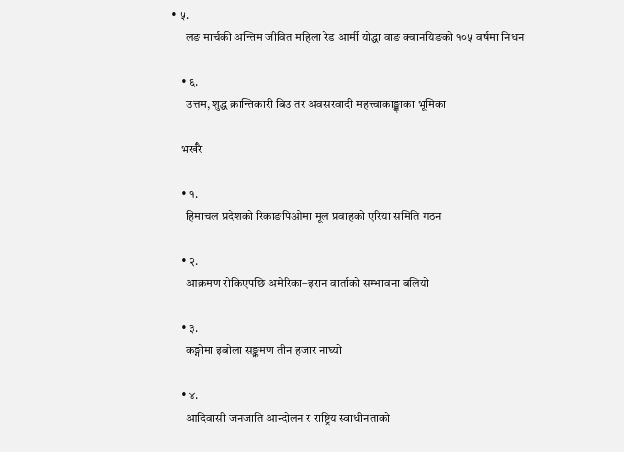• ५.
      लङ मार्चकी अन्तिम जीवित महिला रेड आर्मी योद्धा वाङ क्वानयिङको १०५ वर्षमा निधन

    • ६.
      उत्तम, शुद्ध क्रान्तिकारी बिउ तर अवसरवादी महत्त्वाकाङ्क्षाका भूमिका

    भर्खरै

    • १.
      हिमाचल प्रदेशको रिकाङपिओमा मूल प्रवाहको एरिया समिति गठन

    • २.
      आक्रमण रोकिएपछि अमेरिका–इरान वार्ताको सम्भावना बलियो

    • ३.
      कङ्गोमा इबोला सङ्क्रमण तीन हजार नाघ्यो

    • ४.
      आदिवासी जनजाति आन्दोलन र राष्ट्रिय स्वाधीनताको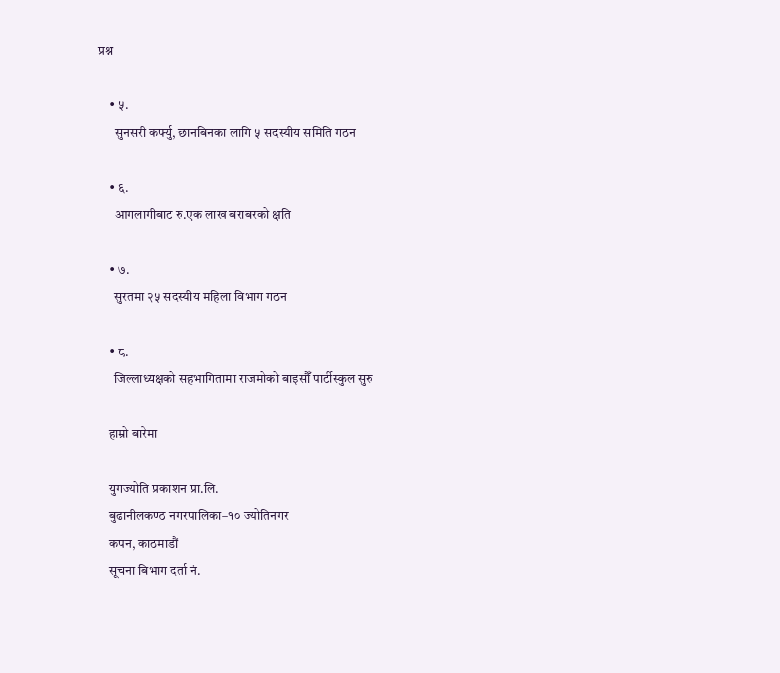प्रश्न

    • ५.
      सुनसरी कर्फ्यु, छानबिनका लागि ५ सदस्यीय समिति गठन

    • ६.
      आगलागीबाट रु.एक लाख बराबरको क्षति

    • ७.
      सुरतमा २५ सदस्यीय महिला विभाग गठन

    • ८.
      जिल्लाध्यक्षको सहभागितामा राजमोको बाइसौँ पार्टीस्कुल सुरु

    हाम्रो बारेमा

    युगज्योति प्रकाशन प्रा.लि.
    बुढानीलकण्ठ नगरपालिका–१० ज्योतिनगर
    कपन, काठमाडौं
    सूचना बिभाग दर्ता नं.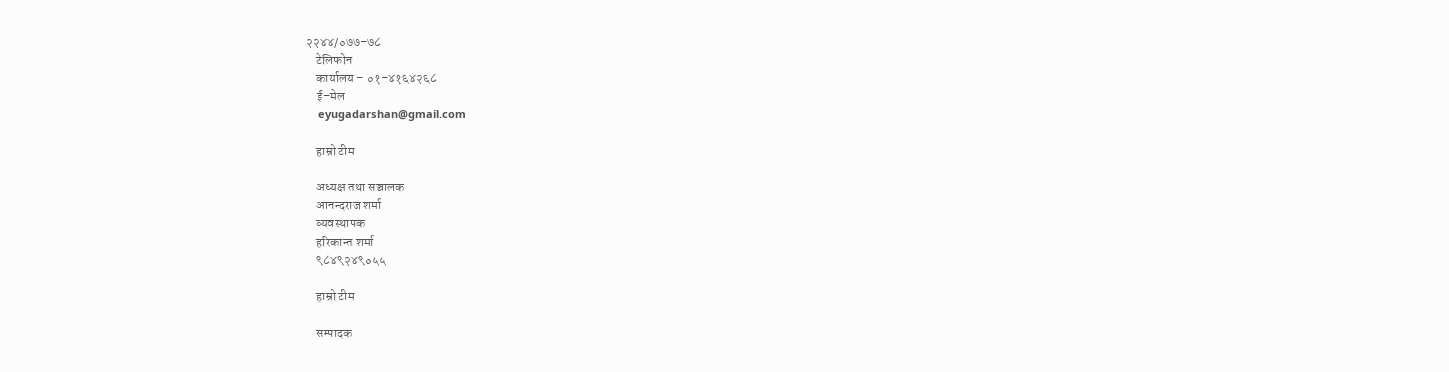२२४४/०७७–७८
    टेलिफोन
    कार्यालय – ०१–४१६४२६८
    ई–मेल
    eyugadarshan@gmail.com

    हाम्रो टीम

    अध्यक्ष तथा सञ्चालक
    आनन्दराज शर्मा
    व्यवस्थापक
    हरिकान्त शर्मा
    ९८४९२४९०५५

    हाम्रो टीम

    सम्पादक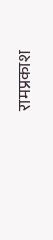रामप्रकाश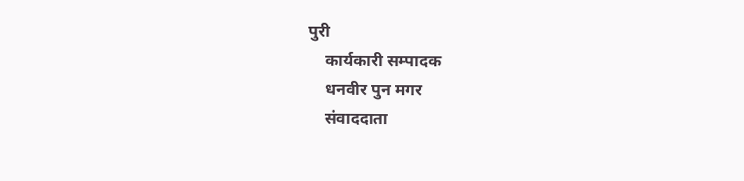पुरी
    कार्यकारी सम्पादक
    धनवीर पुन मगर
    संवाददाता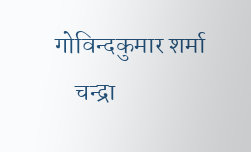गोविन्दकुमार शर्मा
    चन्द्रा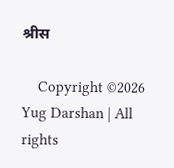श्रीस

    Copyright ©2026 Yug Darshan | All rights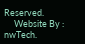Reserved.
     Website By :  nwTech.